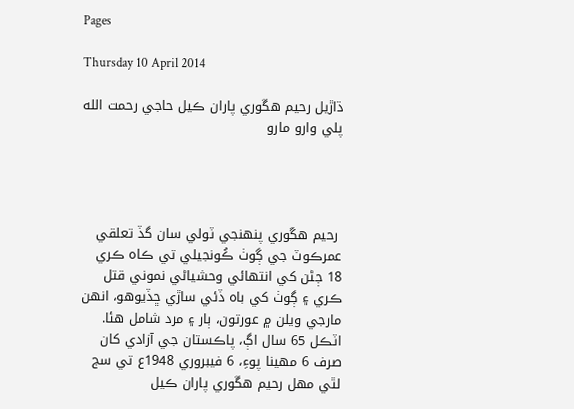Pages

Thursday 10 April 2014

ڌاڙيل رحيم هڱوري پاران ڪيل حاجي رحمت الله پلي وارو مارو




 رحيم هڱوري پنهنجي ٽولي سان گڏ تعلقي عمرڪوٽ جي ڳوٺ ڪُونجيلي تي ڪاه ڪري 18 ڄڻن کي انتهائي وحشياڻي نموني قتل ڪري ۽ ڳوٺ کي باه ڏئي ساڙي ڇڏيوهو، انهن مارجي ويلن ۾ عورتون، ٻار ۽ مرد شامل هئا. اٽڪل 65 سال اڳ، پاڪستان جي آزادي کان صرف 6 مهينا پوءِ، 6 فيبروري 1948ع تي سج لٿي مهل رحيم هڱوري پاران ڪيل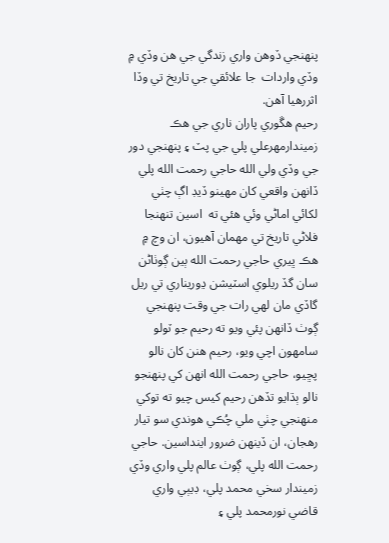پنهنجي ڏوهن واري زندگي جي هن وڏي ۾ وڏي واردات  جا علائقي جي تاريخ تي وڏا اثررهيا آهن.
رحيم هڱوري پاران ناري جي هڪ زميندارمهرعلي پلي جي پٽ ۽ پنهنجي دور جي وڏي ولي الله حاجي رحمت الله پلي ڏانهن واقعي کان مهينو ڏيڊ اڳ چٺي لکائي اماڻي وئي هئي ته  اسين تنهنجا فلاڻي تاريخ تي مهمان آهيون، ان وچ ۾ هڪ ڀيري حاجي رحمت الله ٻين ڳوٺاڻن سان گڏ ريلوي اسٽيشن ڍوريناري تي ريل گاڏي مان لهي رات جي وقت پنهنجي ڳوٺ ڏانهن پئي ويو ته رحيم جو ٽولو سامهون اچي ويو، رحيم هنن کان نالو پڇيو، حاجي رحمت الله انهن کي پنهنجو نالو ٻڌايو تڏهن رحيم کيس چيو ته توکي منهنجي چٺي ملي چُڪي هوندي سو تيار رهجان، ان ڏينهن ضرور اينداسين. حاجي رحمت الله پلي، ڳوٺ عالم پلي واري وڏي زميندار سخي محمد پلي، ڊيٻي واري قاضي نورمحمد پلي ۽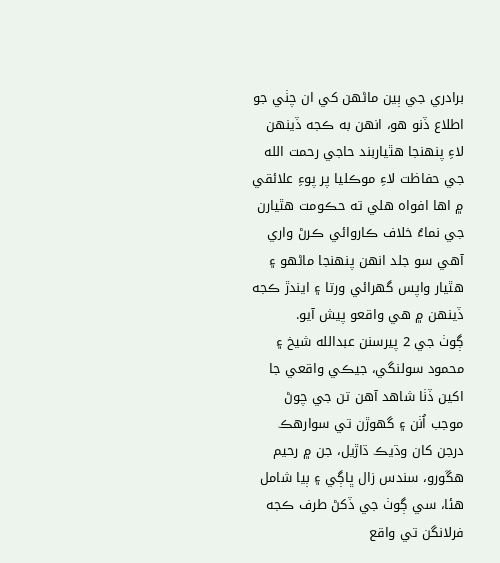برادري جي ٻين ماڻهن کي ان چٺي جو اطلاع ڏنو هو، انهن به ڪجه ڏينهن لاءِ پنهنجا هٿياربند حاجي رحمت الله جي حفاظت لاءِ موڪليا پر پوءِ علائقي ۾ اها افواه هلي ته حڪومت هٿيارن جي نماءُ خلاف ڪاروائي ڪرڻ واري آهي سو جلد انهن پنهنجا ماڻهو ۽ هٿيار واپس گهرائي ورتا ۽ ايندڙ ڪجه ڏينهن ۾ هي واقعو پيش آيو.
ڳوٺ جي 2 پيرسنن عبدالله شيخ ۽ محمود سولنگي، جيڪي واقعي جا اکين ڏٺا شاهد آهن تن جي چوڻ موجب اُٺن ۽ گهوڙن تي سوارهڪ درجن کان وڌيڪ ڌاڙيل، جن ۾ رحيم هڱورو، سندس زال ڀاڳي ۽ ٻيا شامل هئا، سي ڳوٺ جي ڏکڻ طرف ڪجه فرلانگن تي واقع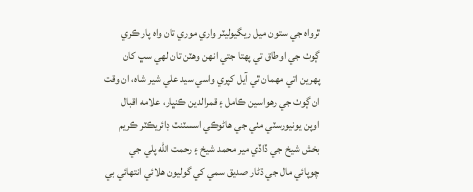ٿرواه جي ستون ميل ريگيوليٽر واري موري تان واه پار ڪري ڳوٺ جي اوطاق تي پهتا جتي انهن وهٽن تان لهي سڀ کان پهرين اتي مهمان ٿي آيل کپري واسي سيد علي شير شاه، ان وقت ان ڳوٺ جي رهواسين ڪامل ۽ قمرالدين ڪنڀار، علامه اقبال اوپن يونيورسٽي مٺي جي هاڻوڪي اسسٽنٽ ڊائريڪٽر ڪريم بخش شيخ جي ڏاڏي مير محمد شيخ ۽ رحمت الله پلي جي چوپائي مال جي ڌڻار صديق سمي کي گوليون هلائي انتهائي بي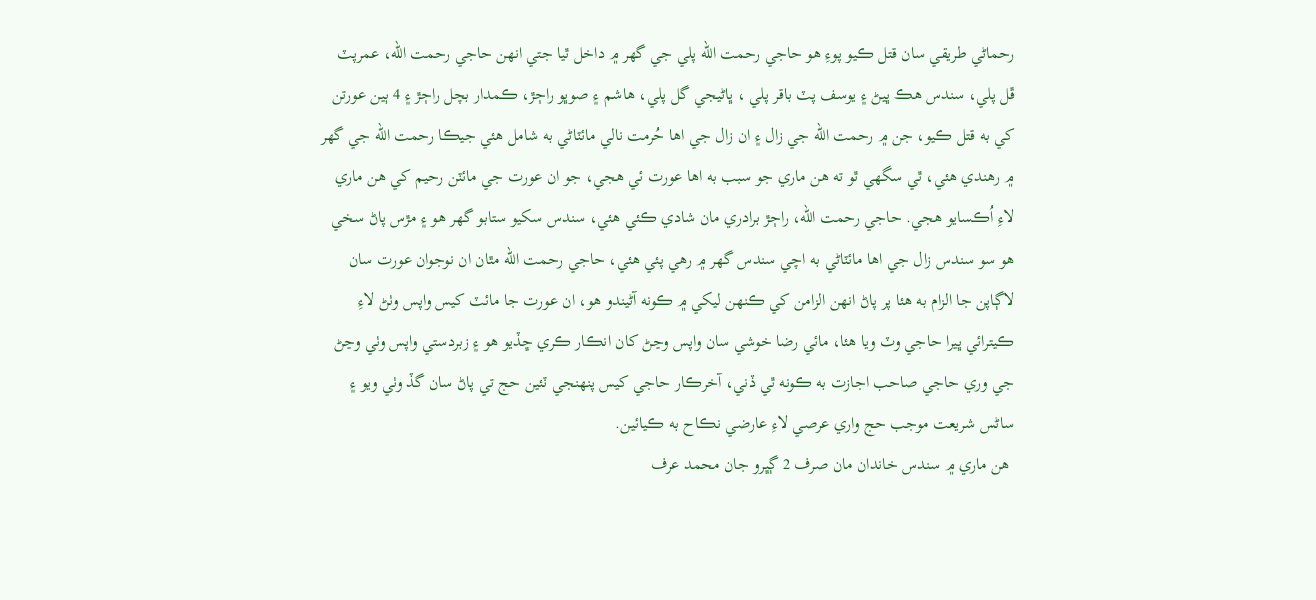رحماڻي طريقي سان قتل ڪيو پوءِ هو حاجي رحمت الله پلي جي گهر ۾ داخل ٿيا جتي انهن حاجي رحمت الله، عمرپٽ ڦل پلي، سندس هڪ ڀيڻ ۽ يوسف پٽ باقر پلي ، ڀاڻيجي گل پلي، هاشم ۽ صوڀو راڄڙ، ڪمدار بچل راڄڙ ۽ 4 ٻين عورتن کي به قتل ڪيو، جن ۾ رحمت الله جي زال ۽ ان زال جي اها حُرمت نالي مائٽاڻي به شامل هئي جيڪا رحمت الله جي گهر ۾ رهندي هئي، ٿي سگهي ٿو ته هن ماري جو سبب به اها عورت ئي هجي، جو ان عورت جي مائٽن رحيم کي هن ماري لاءِ اُڪسايو هجي. حاجي رحمت الله، راڄڙ برادري مان شادي ڪئي هئي، سندس سکيو ستابو گهر هو ۽ مڙس پاڻ سخي هو سو سندس زال جي اها مائٽاڻي به اچي سندس گهر ۾ رهي پئي هئي، حاجي رحمت الله مٿان ان نوجوان عورت سان لاڳاپن جا الزام به هئا پر پاڻ انهن الزامن کي ڪنهن ليکي ۾ ڪونه آڻيندو هو، ان عورت جا مائٽ کيس واپس وٺڻ لاءِ ڪيترائي ڀيرا حاجي وٽ ويا هئا، مائي رضا خوشي سان واپس وڃڻ کان انڪار ڪري ڇڏيو هو ۽ زبردستي واپس وٺي وڃڻ جي وري حاجي صاحب اجازت به ڪونه ٿي ڏني، آخرڪار حاجي کيس پنهنجي ٽئين حج تي پاڻ سان گڏ وٺي ويو ۽ ساڻس شريعت موجب حج واري عرصي لاءِ عارضي نڪاح به ڪيائين.
 هن ماري ۾ سندس خاندان مان صرف 2 ڳڀرو جان محمد عرف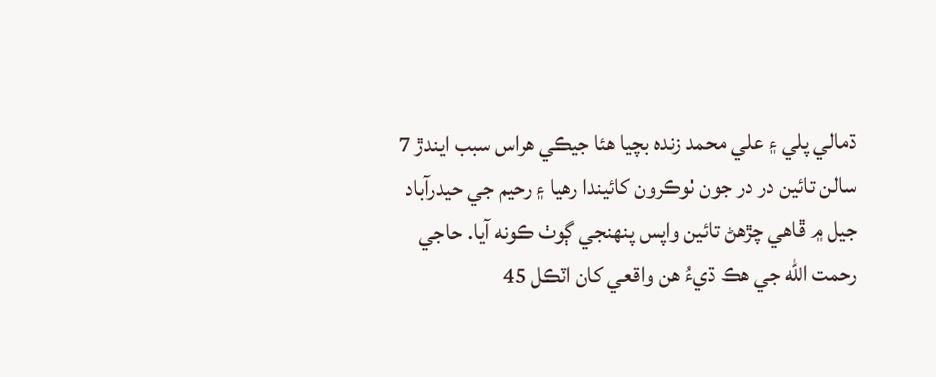ڌمالي پلي ۽ علي محمد زنده بچيا هئا جيڪي هراس سبب ايندڙ 7 سالن تائين در در جون ٺوڪرون کائيندا رهيا ۽ رحيم جي حيدرآباد جيل ۾ ڦاهي چڙهڻ تائين واپس پنهنجي ڳوٺ ڪونه آيا. حاجي رحمت الله جي هڪ ڌيءُ هن واقعي کان اٽڪل 45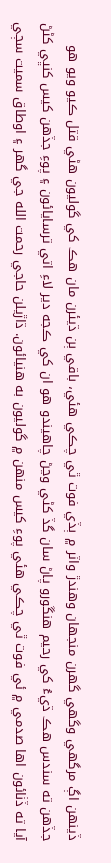ڏينهن اڳ مرگهي وگهي گهرن منجهان وهندڙ واٽر ۾ ٻڏي فوت ٿي چڪي هئي، باقي ٻن ڌيئرن مان هڪ کي گوليون هڻي قتل ڪيو ويو هو جڏهن ته سندس هڪ ڌيءُ کي رحيم هنڱورو پاڻ سان گڏ کڻي وڃڻ چاهيندو هو ان کي ڪجه دير لاءِ اتي ترسايائون ۽ پوءِ جڏهن کيس کنڀي کڻڻ آيا ته ڏٺائون اها صدمي ۾ ئي فوت ٿي چڪي هئي پوءِ کيس منهن ۾ گوليون به هنيائون. ڌاڙيلن حاجي رحمت الله جي گهر ۽ اوطاق سميت سڄي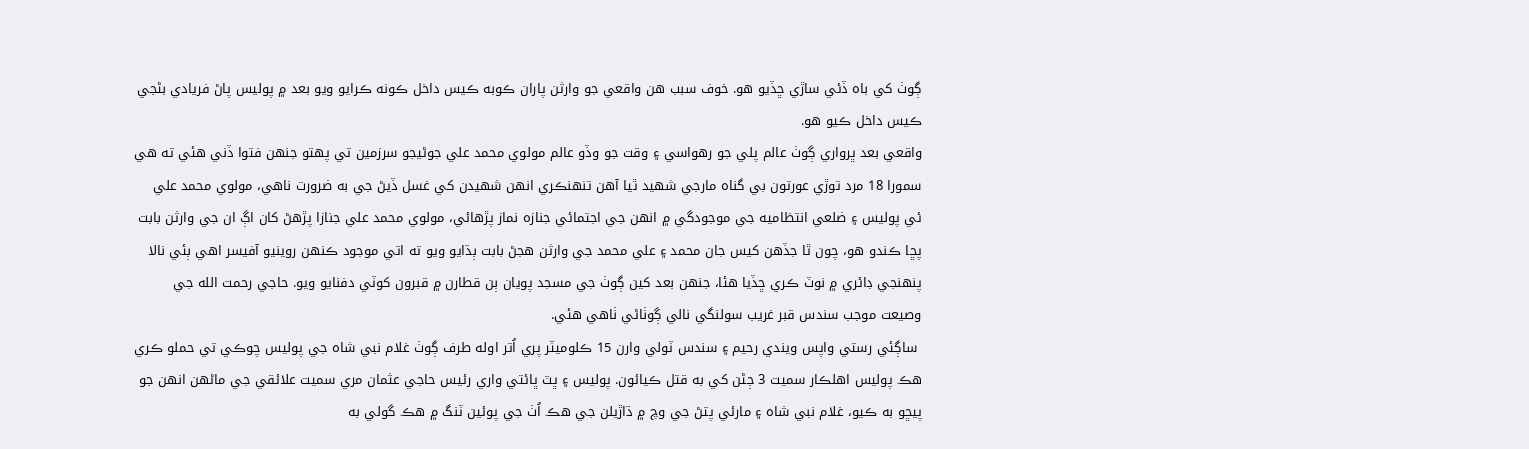ڳوٺ کي باه ڏئي ساڙي ڇڏيو هو. خوف سبب هن واقعي جو وارثن پاران ڪوبه ڪيس داخل ڪونه ڪرايو ويو بعد ۾ پوليس پاڻ فريادي بڻجي ڪيس داخل ڪيو هو.
واقعي بعد ڀرواري ڳوٺ عالم پلي جو رهواسي ۽ وقت جو وڏو عالم مولوي محمد علي جوڻيجو سرزمين تي پهتو جنهن فتوا ڏني هئي ته هي سمورا 18 مرد توڙي عورتون بي گناه مارجي شهيد ٿيا آهن تنهنڪري انهن شهيدن کي غسل ڏيڻ جي به ضرورت ناهي، مولوي محمد علي ئي پوليس ۽ ضلعي انتظاميه جي موجودگي ۾ انهن جي اجتمائي جنازه نماز پڙهائي، مولوي محمد علي جنازا پڙهڻ کان اڳ ان جي وارثن بابت پڇا ڪندو هو، چون ٿا جڏهن کيس جان محمد ۽ علي محمد جي وارثن هجڻ بابت ٻڌايو ويو ته اتي موجود ڪنهن روينيو آفيسر اهي ٻئي نالا پنهنجي ڊائري ۾ نوٽ ڪري ڇڏيا هئا، جنهن بعد کين ڳوٺ جي مسجد پويان ٻن قطارن ۾ قبرون کوٽي دفنايو ويو. حاجي رحمت الله جي وصيعت موجب سندس قبر غريب سولنگي نالي ڳوٺاڻي ٺاهي هئي.
 ساڳئي رستي واپس ويندي رحيم ۽ سندس ٽولي وارن 15 ڪلوميٽر پري اُتر اوله طرف ڳوٺ غلام نبي شاه جي پوليس چوڪي تي حملو ڪري هڪ پوليس اهلڪار سميت 3 ڄڻن کي به قتل ڪيائون. پوليس ۽ ڀٽ ڀائتي واري رئيس حاجي عثمان مري سميت علائقي جي ماڻهن انهن جو پيڇو به ڪيو، غلام نبي شاه ۽ مارئي پتڻ جي وچ ۾ ڌاڙيلن جي هڪ اُٺ جي پوئين ٽنگ ۾ هڪ گولي به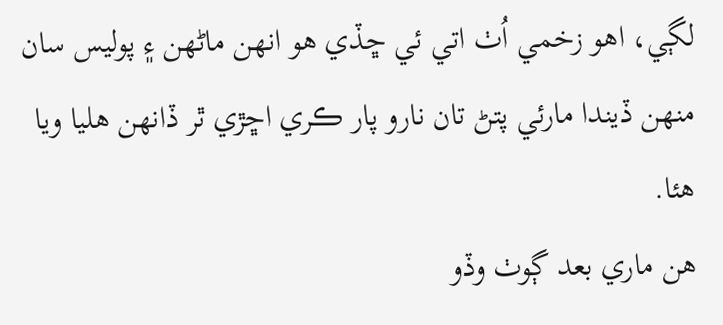لڳي، اهو زخمي اُٺ اتي ئي ڇڏي هو انهن ماڻهن ۽ پوليس سان منهن ڏيندا مارئي پتڻ تان نارو پار ڪري اڇڙي ٿر ڏانهن هليا ويا هئا.
هن ماري بعد ڳوٺ وڏو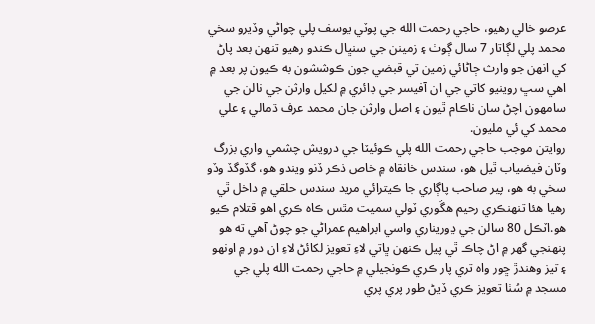عرصو خالي رهيو، حاجي رحمت الله جي پوٽي يوسف پلي چواڻي وڏيرو سخي محمد پلي لڳاتار 7 سال ڳوٺ ۽ زمينن جي سنڀال ڪندو رهيو تنهن بعد پاڻ کي انهن جو وارث ڄاڻائي زمين تي قبضي جون ڪوششون به ڪيون پر بعد ۾ اهي سڀ روينيو کاتي جي ان آفيسر جي ڊائري ۾ لکيل وارثن جي نالن جي سامهون اچڻ سان ناڪام ٿيون ۽ اصل وارثن جان محمد عرف ڌمالي ۽ علي محمد کي ئي مليون.
روايتن موجب حاجي رحمت الله پلي ڪوئيٽا جي درويش چشمي واري بزرگ وٽان فيضياب ٿيل هو، سندس خانقاه ۾ خاص ذڪر ڏنو ويندو هو، گڏوگڏ وڏو سخي به هو، پير صاحب پاڳاري جا ڪيترائي مريد سندس حلقي ۾ داخل ٿي رهيا هئا تنهنڪري رحيم هڱوري ٽولي سميت مٿس ڪاه ڪري اهو قتلام ڪيو هو.اٽڪل 80 سالن جي ڍوريناري واسي ابراهيم عمراڻي جو چوڻ آهي ته هو پنهنجي گهر ۾ اڻ چاڪ ٿي پيل ڪنهن ڀاتي لاءِ تعويز لکائڻ لاءِ ان دور ۾ اونهو ۽ تيز وهندڙ ڇور واه تري پار ڪري ڪونجيلي ۾ حاجي رحمت الله پلي جي مسجد ۾ سُٺا تعويز ڪري ڏيڻ طور پري پري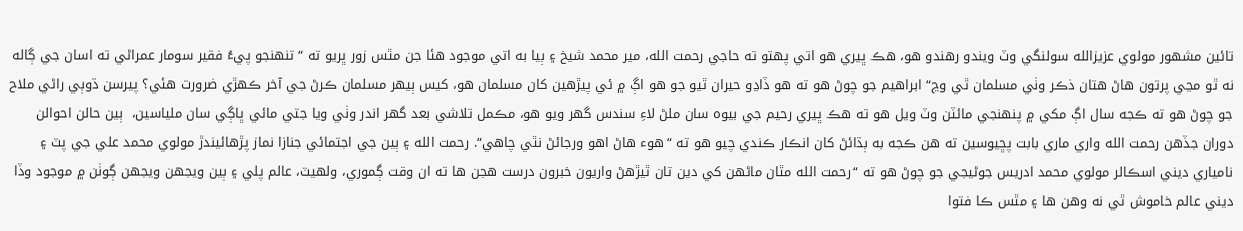تائين مشهور مولوي عزيزالله سولنگي وٽ ويندو رهندو هو، هڪ ڀيري هو اتي پهتو ته حاجي رحمت الله، مير محمد شيخ ۽ ٻيا به اتي موجود هئا جن مٿس زور ڀريو ته “تنهنجو پيءُ فقير سومار عمراڻي ته اسان جي ڳاله نه ٿو مڃي پرتون هاڻ هتان ذڪر وٺي مسلمان ٿي وڃ“ ابراهيم جو چوڻ هو ته هو ڏاڍو حيران ٿيو جو هو اڳ ۾ ئي پيڙهين کان مسلمان هو، کيس ٻيهر مسلمان ڪرڻ جي آخر ڪهڙي ضرورت هئي؟ پيرسن ڌوٻي راڻي ملاح جو چوڻ هو ته ڪجه سال اڳ مکي ۾ پنهنجي مائٽن وٽ ويل هو ته هڪ ڀيري رحيم جي بيوه سان ملڻ لاءِ سندس گهر ويو هو، مڪمل تلاشي بعد گهر اندر وٺي ويا جتي مائي ڀاڳي سان ملياسين،  ٻين حالن احوالن دوران جڏهن رحمت الله واري ماري بابت پڇيوسين ته هن ڪجه به ٻڌائڻ کان انڪار ڪندي چيو هو ته “هوء هاڻ اهو ورجائڻ نٿي چاهي“. رحمت الله ۽ ٻين جي اجتمائي جنازا نماز پڙهائيندڙ مولوي محمد علي جي پٽ ۽ نامياري ديني اسڪالر مولوي محمد ادريس جوڻيجي جو چوڻ هو ته “رحمت الله مٿان ماڻهن کي دين تان ٿيڙهڻ واريون خبرون درست هجن ها ته ان وقت ڳموري، ولهيٽ، عالم پلي ۽ ٻين ويجهن ويجهن ڳوٺن ۾ موجود وڏا ديني عالم خاموش ٿي نه وهن ها ۽ مٿس ڪا فتوا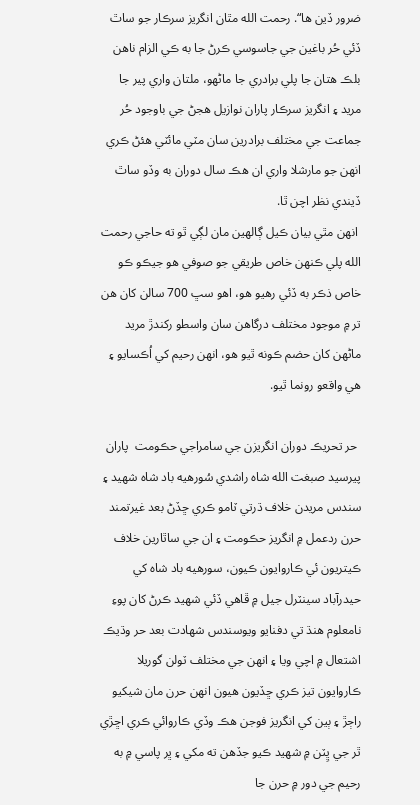ضرور ڏين ها“. رحمت الله مٿان انگريز سرڪار جو ساٿ ڏئي حُر باغين جي جاسوسي ڪرڻ جا به ڪي الزام ناهن بلڪ هتان جا پلي برادري جا ماڻهو، ملتان واري پير جا مريد ۽ انگريز سرڪار پاران نوازيل هجڻ جي باوجود حُر جماعت جي مختلف برادرين سان مٽي مائٽي هئڻ ڪري انهن جو مارشلا واري ان هڪ سال دوران به وڏو ساٿ ڏيندي نظر اچن ٿا.
 انهن مٿي بيان ڪيل ڳالهين مان لڳي ٿو ته حاجي رحمت الله پلي ڪنهن خاص طريقي جو صوفي هو جيڪو ڪو خاص ذڪر به ڏئي رهيو هو، اهو سڀ 700 سالن کان هن تر ۾ موجود مختلف درگاهن سان واسطو رکندڙ مريد ماڻهن کان حضم ڪونه ٿيو هو، انهن رحيم کي اُڪسايو ۽ هي واقعو رونما ٿيو.

 حر تحريڪ دوران انگريزن جي سامراجي حڪومت  پاران پيرسيد صبغت الله شاه راشدي سُورهيه باد شاه شهيد ۽ سندس مريدن خلاف ڌرتي ٽامو ڪري ڇڏڻ بعد غيرتمند حرن ردعمل ۾ انگريز حڪومت ۽ ان جي ساٿارين خلاف ڪيتريون ئي ڪاروايون ڪيون، سورهيه باد شاه کي حيدرآباد سينٽرل جيل ۾ ڦاهي ڏئي شهيد ڪرڻ کان پوءِ نامعلوم هنڌ تي دفنايو ويوسندس شهادت بعد حر وڌيڪ اشتعال ۾ اچي ويا ۽ انهن جي مختلف ٽولن گوريلا ڪاروايون تيز ڪري ڇڏيون هيون انهن حرن مان شيکيو راڄڙ ۽ ٻين کي انگريز فوجن هڪ وڏي ڪاروائي ڪري اڇڙي ٿر جي ڀِٽن ۾ شهيد ڪيو جڏهن ته مکي ۽ ڀر پاسي ۾ به رحيم جي دور ۾ حرن جا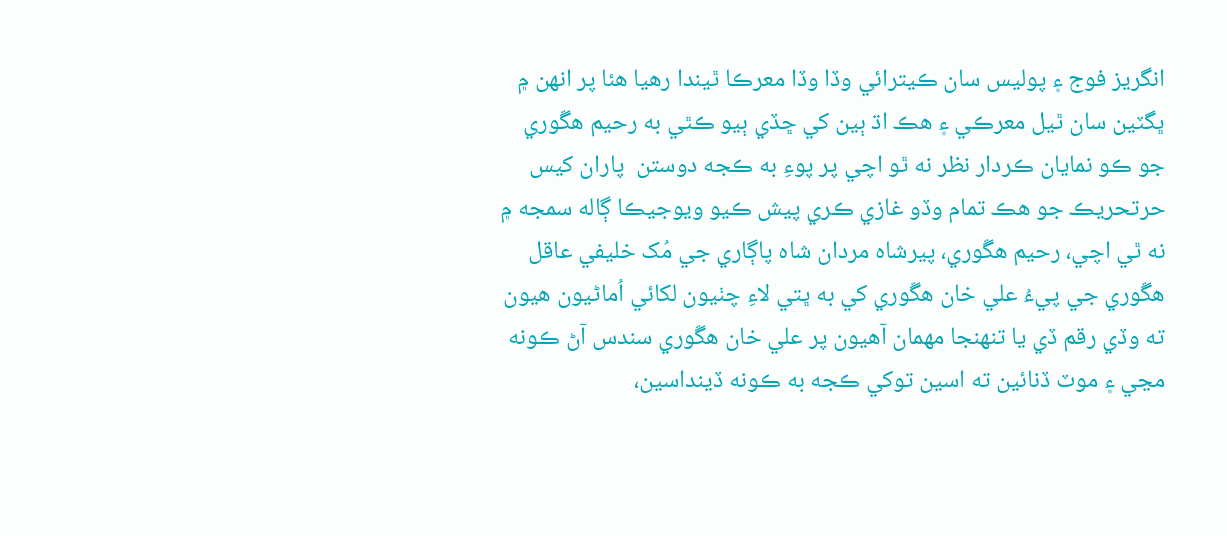انگريز فوج ۽ پوليس سان ڪيترائي وڏا وڏا معرڪا ٿيندا رهيا هئا پر انهن ۾ ڀگٽين سان ٿيل معرڪي ۽ هڪ اڌ ٻين کي ڇڏي ٻيو ڪٿي به رحيم هڱوري جو ڪو نمايان ڪردار نظر نه ٿو اچي پر پوءِ به ڪجه دوستن  پاران کيس حرتحريڪ جو هڪ تمام وڏو غازي ڪري پيش ڪيو ويوجيڪا ڳاله سمجه ۾ نه ٿي اچي، رحيم هڱوري، پيرشاه مردان شاه پاڳاري جي مُک خليفي عاقل هڱوري جي پيءُ علي خان هڱوري کي به ڀتي لاءِ چٺيون لکائي اُماڻيون هيون ته وڏي رقم ڏي يا تنهنجا مهمان آهيون پر علي خان هڱوري سندس آڻ ڪونه مڃي ۽ موٽ ڏنائين ته اسين توکي ڪجه به ڪونه ڏينداسين،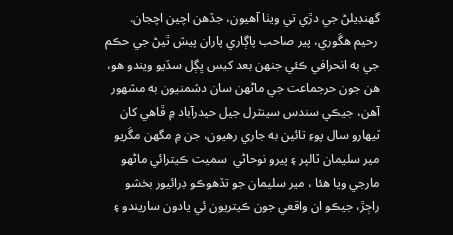گهنڊيلڻ جي دڙي تي ويٺا آهيون، جڏهن اچين اچجان.
 رحيم هڱوري، پير صاحب پاڳاري پاران پيش ٿيڻ جي حڪم جي به انحرافي ڪئي جنهن بعد کيس ڀڳل سڏيو ويندو هو، هن جون حرجماعت جي ماڻهن سان دشمنيون به مشهور آهن، جيڪي سندس سينٽرل جيل حيدرآباد ۾ ڦاهي کان ٽيهارو سال پوءِ تائين به جاري رهيون، جن ۾ مگهن مڱريو  مير سليمان ٽالپر ۽ پيرو نوحاڻي  سميت ڪيترائي ماڻهو مارجي ويا هئا ، مير سليمان جو تڏهوڪو ڊرائيور بخشو راڄڙ، جيڪو ان واقعي جون ڪيتريون ئي يادون ساريندو ۽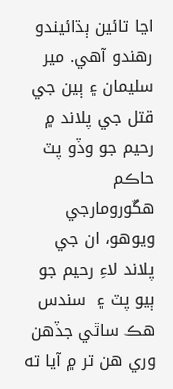اڃا تائين ٻڌائيندو رهندو آهي. مير سليمان ۽ ٻين جي قتل جي پلاند ۾ رحيم جو وڏو پٽ حاڪم هڱورومارجي ويوهو، ان جي پلاند لاءِ رحيم جو ٻيو پٽ ۽  سندس هڪ ساٿي جڏهن وري هن تر ۾ آيا ته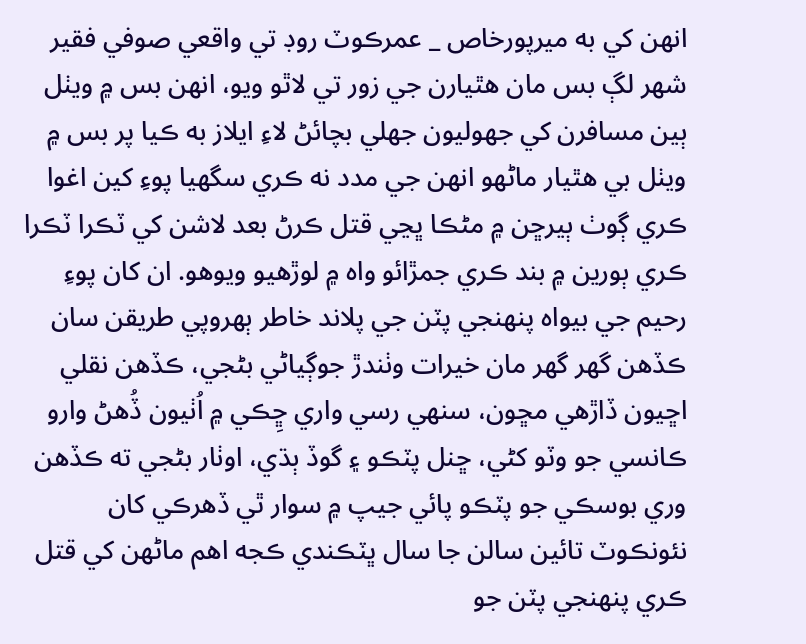انهن کي به ميرپورخاص _ عمرڪوٽ روڊ تي واقعي صوفي فقير شهر لڳ بس مان هٿيارن جي زور تي لاٿو ويو، انهن بس ۾ ويٺل ٻين مسافرن کي جهوليون جهلي بچائڻ لاءِ ايلاز به ڪيا پر بس ۾ ويٺل بي هٿيار ماڻهو انهن جي مدد نه ڪري سگهيا پوءِ کين اغوا ڪري ڳوٺ ٻيرڇن ۾ مڻڪا ڀڃي قتل ڪرڻ بعد لاشن کي ٽڪرا ٽڪرا ڪري ٻورين ۾ بند ڪري جمڙائو واه ۾ لوڙهيو ويوهو. ان کان پوءِ رحيم جي بيواه پنهنجي پٽن جي پلاند خاطر ٻهروپي طريقن سان ڪڏهن گهر گهر مان خيرات وٺندڙ جوڳياڻي بڻجي، ڪڏهن نقلي اڇيون ڏاڙهي مڇون، سنهي رسي واري ڇِڪي ۾ اُٺيون ڏُهڻ وارو ڪانسي جو وٽو کڻي، ڇنل پٽڪو ۽ گوڏ ٻڌي، اوٺار بڻجي ته ڪڏهن وري بوسڪي جو پٽڪو پائي جيپ ۾ سوار ٿي ڏهرڪي کان نئونڪوٽ تائين سالن جا سال ڀٽڪندي ڪجه اهم ماڻهن کي قتل ڪري پنهنجي پٽن جو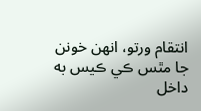انتقام ورتو، انهن خونن جا مٿس ڪي ڪيس به داخل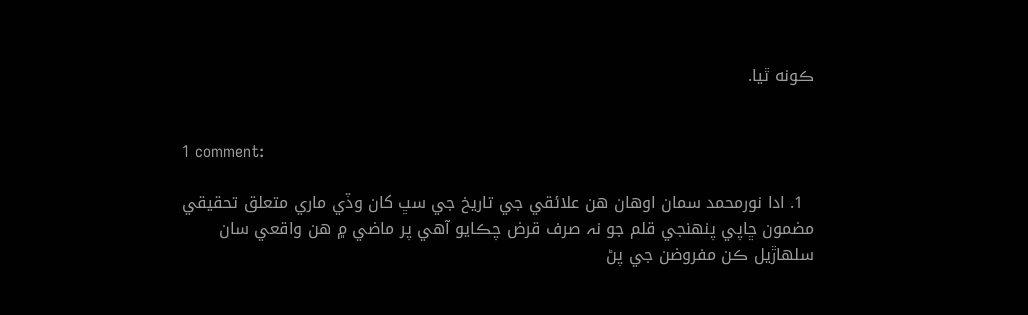ڪونه ٿيا.


1 comment:

  1. ادا نورمحمد سمان اوهان هن علائقي جي تاريخ جي سڀ کان وڏي ماري متعلق تحقيقي مضمون ڇاپي پنهنجي قلم جو نہ صرف قرض چڪايو آھي پر ماضي ۾ ھن واقعي سان سلهاڙيل ڪن مفروضن جي پڻ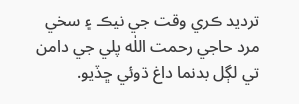ترديد ڪري وقت جي نيڪ ۽ سخي مرد حاجي رحمت اللٰه پلي جي دامن تي لڳل بدنما داغ ڌوئي ڇڏيو.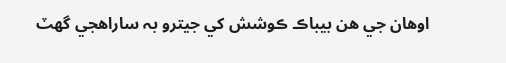اوهان جي هن بيباڪ ڪوشش کي جيترو بہ ساراهجي گهٽ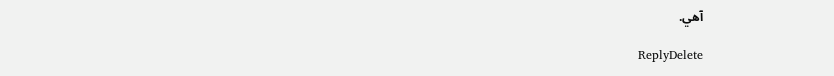آھي.

    ReplyDelete